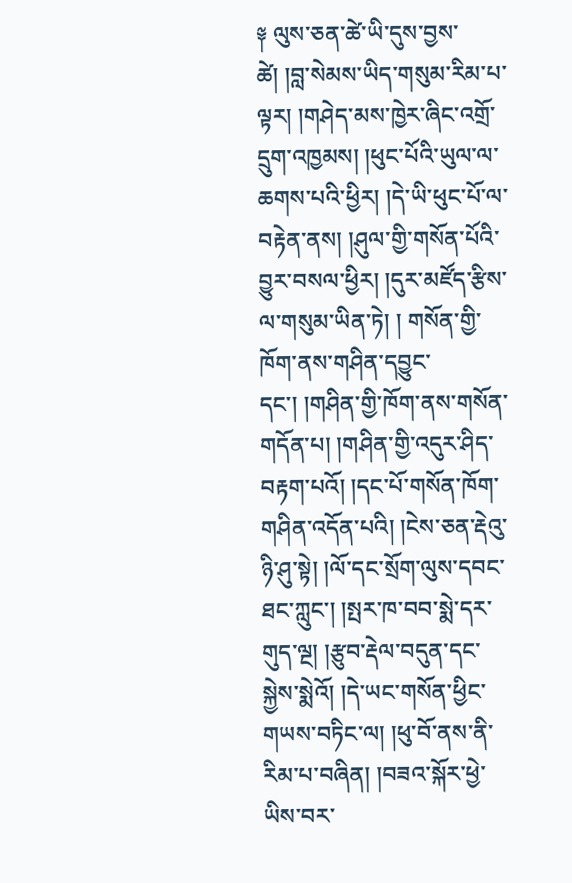༈ ལུས་ཅན་ཚེ་ཡི་དུས་བྱས་ཚེ། །བླ་སེམས་ཡིད་གསུམ་རིམ་པ་ལྟར། །གཤེད་མས་ཁྱེར་ཞིང་འགྲོ་དྲུག་འཁྱམས། །ཕུང་པོའི་ཡུལ་ལ་ཆགས་པའི་ཕྱིར། །དེ་ཡི་ཕུང་པོ་ལ་བརྟེན་ནས། །ཤུལ་གྱི་གསོན་པོའི་བྱུར་བསལ་ཕྱིར། །དུར་མཛོད་རྩིས་ལ་གསུམ་ཡིན་ཏེ། ། གསོན་གྱི་ཁོག་ནས་གཤིན་དབྱུང་དང་། །གཤིན་གྱི་ཁོག་ནས་གསོན་གདོན་པ། །གཤིན་གྱི་འདུར་ཤིད་བརྟག་པའོ། །དང་པོ་གསོན་ཁོག་གཤིན་འདོན་པའི། །ངེས་ཅན་རྡེའུ་ཉི་ཤུ་སྟེ། །ལོ་དང་སྲོག་ལུས་དབང་ཐང་ཀླུང་། །སྤར་ཁ་བབ་སྨེ་དར་གུད་ལྔ། །རྩུབ་རྡེལ་བདུན་དང་སྐྱེས་སྨེའོ། །དེ་ཡང་གསོན་ཕྱིང་གཡས་བཏིང་ལ། །ཕུ་བོ་ནས་ནི་རིམ་པ་བཞིན། །བཟའ་སྐོར་ཕྱེ་ཡིས་བར་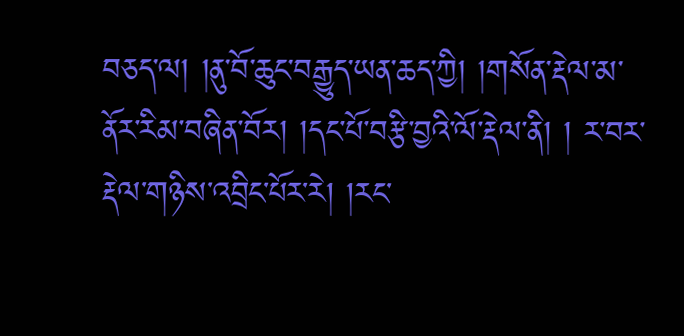བཅད་ལ། །ནུ་བོ་ཆུང་བརྒྱུད་ཡན་ཆད་ཀྱི། །གསོན་རྡེལ་མ་ནོར་རིམ་བཞིན་བོར། །དང་པོ་བརྩི་བྱའི་ལོ་རྡེལ་ནི། ། ར་བར་རྡེལ་གཉིས་འབྲིང་པོར་རེ། །རང་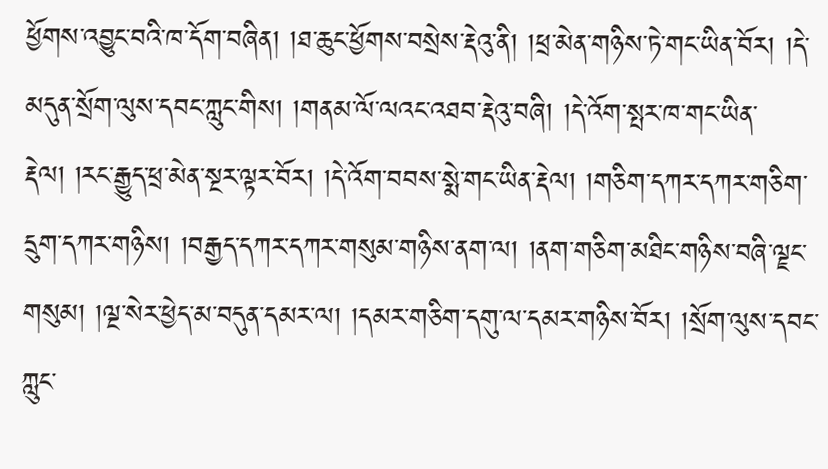ཕྱོགས་འབྱུང་བའི་ཁ་དོག་བཞིན། །ཐ་ཆུང་ཕྱོགས་བསྲེས་རྡེའུ་ནི། །ཕྲ་མེན་གཉིས་ཏེ་གང་ཡིན་བོར། །དེ་མདུན་སྲོག་ལུས་དབང་ཀླུང་གིས། །གནམ་ལོ་ལའང་འཐབ་རྡེའུ་བཞི། །དེ་འོག་སྤར་ཁ་གང་ཡིན་རྡེལ། །རང་རྒྱུད་ཕྲ་མེན་སྔར་ལྟར་བོར། །དེ་འོག་བབས་སྨེ་གང་ཡིན་རྡེལ། །གཅིག་དཀར་དཀར་གཅིག་དྲུག་དཀར་གཉིས། །བརྒྱད་དཀར་དཀར་གསུམ་གཉིས་ནག་ལ། །ནག་གཅིག་མཐིང་གཉིས་བཞི་ལྗང་གསུམ། །ལྔ་སེར་ཕྱེད་མ་བདུན་དམར་ལ། །དམར་གཅིག་དགུ་ལ་དམར་གཉིས་བོར། །སྲོག་ལུས་དབང་ཀླུང་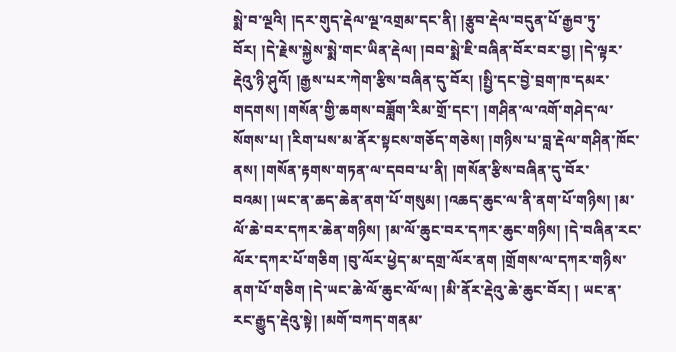སྨེ་བ་ལྔའི། །དར་གུད་རྡེལ་ལྔ་འགྲམ་དང་ནི། །རྩུབ་རྡེལ་བདུན་པོ་རྒྱབ་ཏུ་བོར། །དེ་རྗེས་སྐྱེས་སྨེ་གང་ཡིན་རྡེལ། །བབ་སྨེ་ཇི་བཞིན་བོར་བར་བྱ། །དེ་ལྟར་རྡེའུ་ཉི་ཤུའོ། །རྒྱས་པར་ཀེག་རྩིས་བཞིན་དུ་བོར། །སྤྱི་དང་བྱེ་བྲག་ཁ་དམར་གདགས། །གསོན་གྱི་ཆགས་བཟློག་རིམ་གྲོ་དང་། །གཤིན་ལ་འགོ་གཤེད་ལ་སོགས་པ། །རིག་པས་མ་ནོར་སྟངས་གཅོད་གཅེས། །གཉིས་པ་བླ་རྡེལ་གཤིན་ཁོང་ནས། །གསོན་རྟགས་གཏན་ལ་དབབ་པ་ནི། །གསོན་རྩིས་བཞིན་དུ་བོར་བའམ། །ཡང་ན་ཆད་ཆེན་ནག་པོ་གསུམ། །འཆད་ཆུང་ལ་ནི་ནག་པོ་གཉིས། །མ་ལོ་ཆེ་བར་དཀར་ཆེན་གཉིས། །མ་ལོ་ཆུང་བར་དཀར་ཆུང་གཉིས། །དེ་བཞིན་རང་ལོར་དཀར་པོ་གཅིག །བུ་ལོར་ཕྱེད་མ་དགྲ་ལོར་ནག །གྲོགས་ལ་དཀར་གཉིས་ནག་པོ་གཅིག །དེ་ཡང་ཆེ་ལོ་ཆུང་ལོ་ལ། །མི་ནོར་རྡེའུ་ཆེ་ཆུང་བོར། ། ཡང་ན་རང་རྒྱུད་རྡེའུ་སྟེ། །མགོ་བཀད་གནམ་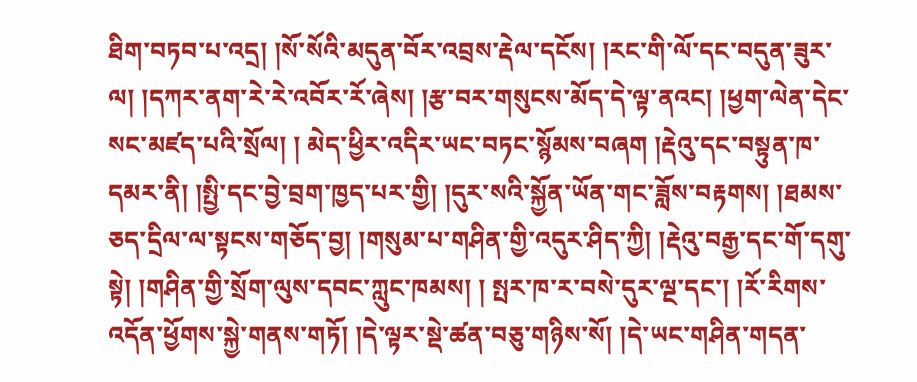ཐིག་བཏབ་པ་འདྲ། །སོ་སོའི་མདུན་བོར་འབྲས་རྡེལ་དངོས། །རང་གི་ལོ་དང་བདུན་ཟུར་ལ། །དཀར་ནག་རེ་རེ་འབོར་རོ་ཞེས། །རྩ་བར་གསུངས་མོད་དེ་ལྟ་ནའང། །ཕྱག་ལེན་དེང་སང་མཛད་པའི་སྲོལ། ། མེད་ཕྱིར་འདིར་ཡང་བཏང་སྙོམས་བཞག །རྡེའུ་དང་བསྟུན་ཁ་དམར་ནི། །སྤྱི་དང་བྱེ་བྲག་ཁྱད་པར་གྱི། །དུར་སའི་སྐྱོན་ཡོན་གང་ཟློས་བརྟགས། །ཐམས་ཅད་དྲིལ་ལ་སྟངས་གཅོད་བྱ། །གསུམ་པ་གཤིན་གྱི་འདུར་ཤིད་ཀྱི། །རྡེའུ་བརྒྱ་དང་གོ་དགུ་སྟེ། །གཤིན་གྱི་སྲོག་ལུས་དབང་ཀླུང་ཁམས། ། སྤར་ཁ་ར་བསེ་དུར་ལྔ་དང་། །རོ་རིགས་འདོན་ཕྱོགས་སྐྱེ་གནས་གཏོ། །དེ་ལྟར་སྡེ་ཚན་བཅུ་གཉིས་སོ། །དེ་ཡང་གཤིན་གདན་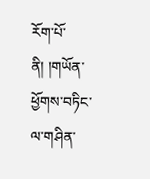རོག་པོ་ནི། །གཡོན་ཕྱོགས་བཏིང་ལ་གཤིན་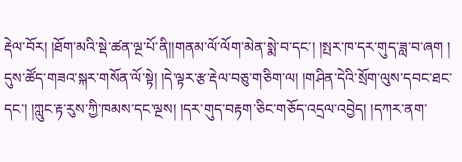རྡེལ་བོར། །ཐོག་མའི་སྡེ་ཚན་ལྔ་པོ་ནི།།གནམ་ལོ་ལོག་མེན་སྨེ་བ་དང་། །སྤར་ཁ་དར་གུད་ཟླ་བ་ཞག ། དུས་ཚོད་གཟའ་སྐར་གསོན་ལོ་སྟེ། །དེ་ལྟར་རྩ་རྡེལ་བཅུ་གཅིག་ལ། །གཤིན་དེའི་སྲོག་ལུས་དབང་ཐང་དང་། །ཀླུང་རྟ་རུས་ཀྱི་ཁམས་དང་ལྔས། །དར་གུད་བརྟག་ཅིང་གཅོད་འདྲལ་འབྱེད། །དཀར་ནག་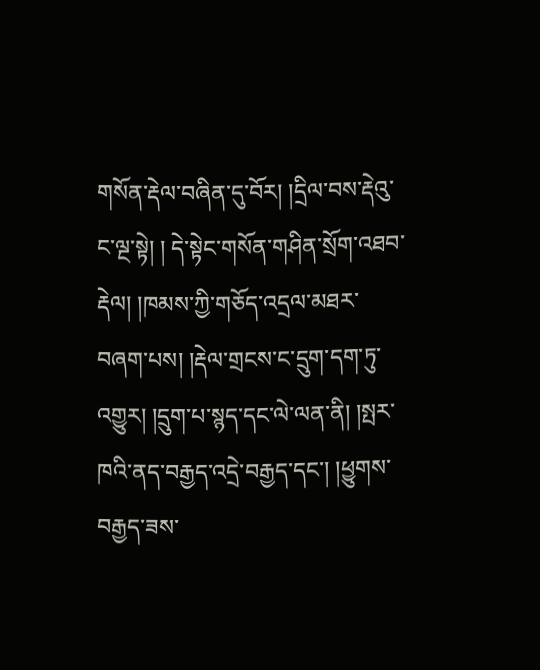གསོན་རྡེལ་བཞིན་དུ་བོར། །དྲིལ་བས་རྡེའུ་ང་ལྔ་སྟེ། ། དེ་སྟེང་གསོན་གཤིན་སྲོག་འཐབ་རྡེལ། །ཁམས་ཀྱི་གཅོད་འདྲལ་མཐར་བཞག་པས། །རྡེལ་གྲངས་ང་དྲུག་དག་ཏུ་འགྱུར། །དྲུག་པ་སྙད་དང་ལེ་ལན་ནི། །སྤར་ཁའི་ནད་བརྒྱད་འདྲེ་བརྒྱད་དང་། །ཕྱུགས་བརྒྱད་ཟས་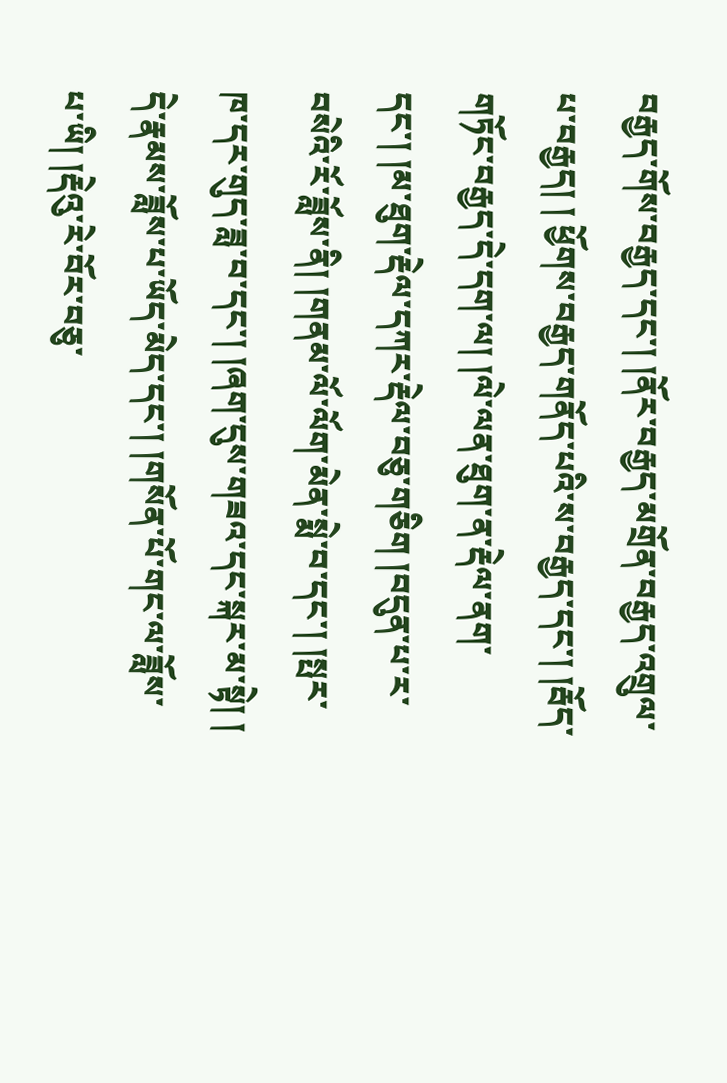བརྒྱད་གོས་བརྒྱད་དང་། །ནོར་བརྒྱད་མགྲོན་བརྒྱད་འགྲུལ་པ་བརྒྱད། ། ཕྱོགས་བརྒྱད་གནོད་པའི་ས་བརྒྱད་དང་། །རྦོད་གཏོང་བརྒྱད་དེ་དག་ལ། །ལེ་ལན་ཐུག་ན་རྡེལ་ནག་དང་། །མ་ཐུག་རྡེལ་དཀར་རྡེལ་བཅུ་གཅིག །བདུན་པ་ར་བསེའི་རོ་ཟློས་ནི། །གནམ་ལོ་ལོག་མེན་སྨེ་བ་དང་། །སྤར་ཁ་དར་གུད་ཟླ་བ་དང་། །ཞག་དུས་གཟའ་དང་སྐར་མ་སྟེ། ། དེ་རྣམས་ཟློས་པ་ཡོད་མེད་དང་། །གསོན་པོ་གང་ལ་ཟློས་པ་ཡི། །རྡེའུ་རེ་བོར་བཅུ་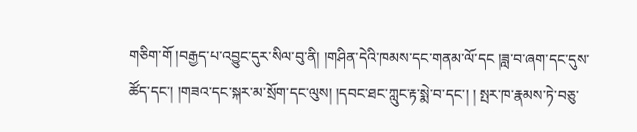གཅིག་གོ །བརྒྱད་པ་འབྱུང་དུར་སིལ་བུ་ནི། །གཤིན་དེའི་ཁམས་དང་གནམ་ལོ་དང །ཟླ་བ་ཞག་དང་དུས་ཚོད་དང་། །གཟའ་དང་སྐར་མ་སྲོག་དང་ལུས། །དབང་ཐང་ཀླུང་རྟ་སྨེ་བ་དང་། ། སྤར་ཁ་རྣམས་ཏེ་བཅུ་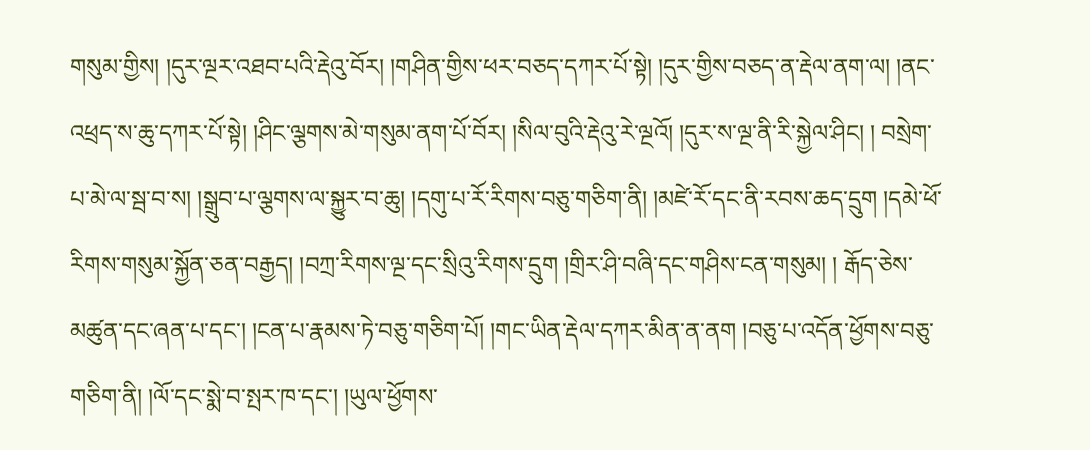གསུམ་གྱིས། །དུར་ལྔར་འཐབ་པའི་རྡེའུ་བོར། །གཤིན་གྱིས་ཕར་བཅད་དཀར་པོ་སྟེ། །དུར་གྱིས་བཅད་ན་རྡེལ་ནག་ལ། །ནང་འཕྲད་ས་ཆུ་དཀར་པོ་སྟེ། །ཤིང་ལྕགས་མེ་གསུམ་ནག་པོ་བོར། །སིལ་བུའི་རྡེའུ་རེ་ལྔའོ། །དུར་ས་ལྔ་ནི་རི་སྐྱེལ་ཤིང། ། བསྲེག་པ་མེ་ལ་སྦ་བ་ས། །སྒྲུབ་པ་ལྕགས་ལ་སྐྱུར་བ་ཆུ། །དགུ་པ་རོ་རིགས་བཅུ་གཅིག་ནི། །མཛེ་རོ་དང་ནི་རབས་ཆད་དྲུག །དམེ་ཕོ་རིགས་གསུམ་སྐྱོན་ཅན་བརྒྱད། །བཀྲ་རིགས་ལྔ་དང་སྲིའུ་རིགས་དྲུག །གྲིར་ཤི་བཞི་དང་གཤིས་ངན་གསུམ། ། རྒོད་ཅེས་མཚུན་དང་ཞན་པ་དང་། །ངན་པ་རྣམས་ཏེ་བཅུ་གཅིག་པོ། །གང་ཡིན་རྡེལ་དཀར་མིན་ན་ནག །བཅུ་པ་འདོན་ཕྱོགས་བཅུ་གཅིག་ནི། །ལོ་དང་སྨེ་བ་སྤར་ཁ་དང་། །ཡུལ་ཕྱོགས་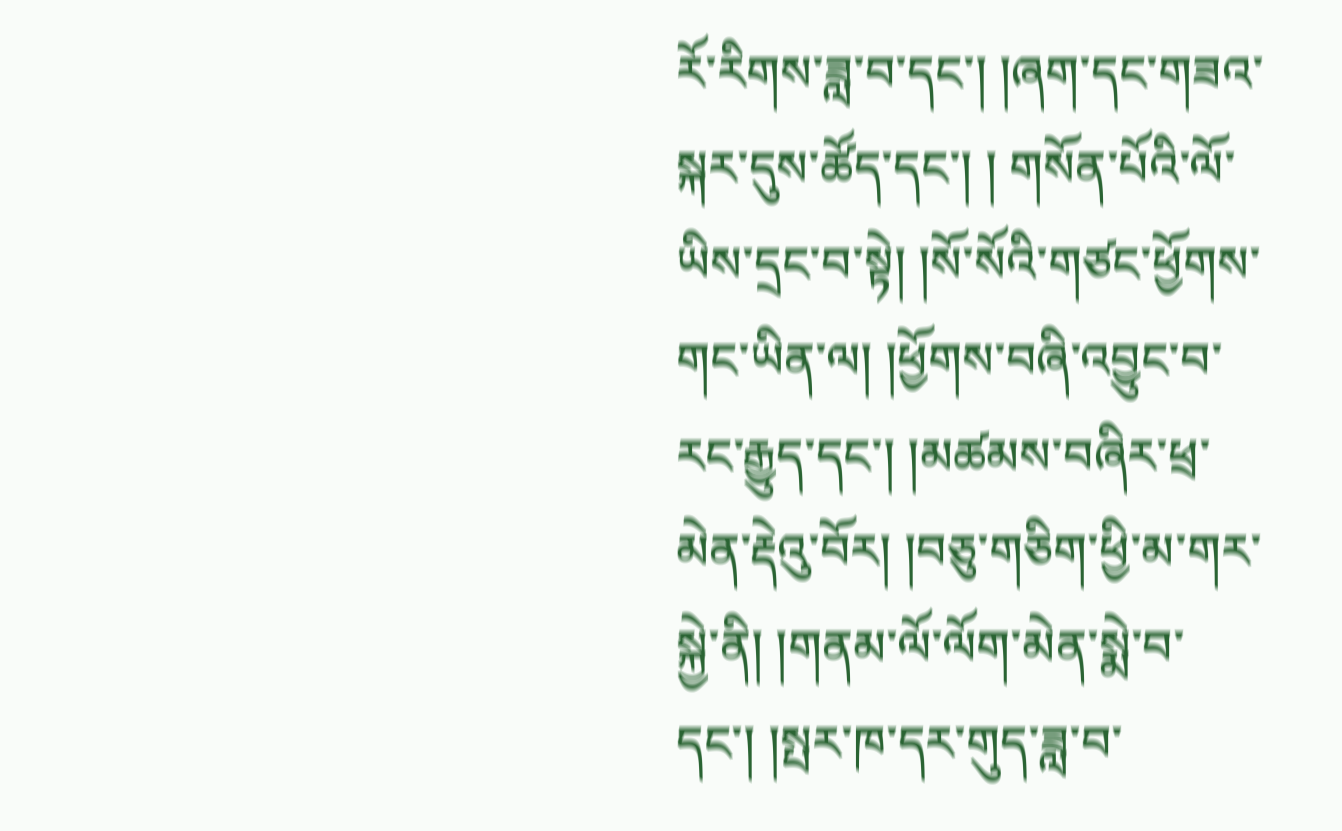རོ་རིགས་ཟླ་བ་དང་། །ཞག་དང་གཟའ་སྐར་དུས་ཚོད་དང་། ། གསོན་པོའི་ལོ་ཡིས་དྲང་བ་སྟེ། །སོ་སོའི་གཙང་ཕྱོགས་གང་ཡིན་ལ། །ཕྱོགས་བཞི་འབྱུང་བ་རང་རྒྱུད་དང་། །མཚམས་བཞིར་ཕྲ་མེན་རྡེའུ་བོར། །བཅུ་གཅིག་ཕྱི་མ་གར་སྐྱེ་ནི། །གནམ་ལོ་ལོག་མེན་སྨེ་བ་དང་། །སྤར་ཁ་དར་གུད་ཟླ་བ་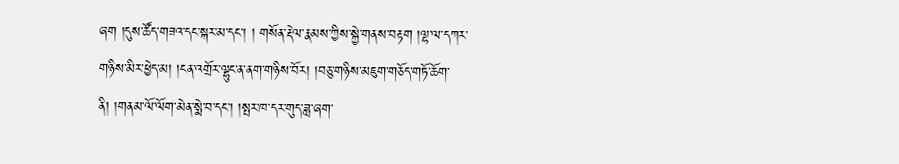ཞག །དུས་ཚོད་གཟའ་དང་སྐར་མ་དང་། ། གསོན་རྡེལ་རྣམས་ཀྱིས་སྐྱེ་གནས་བརྟག །ལྷ་ལ་དཀར་གཉིས་མིར་ཕྱེད་མ། །ངན་འགྲོར་ལྷུང་ན་ནག་གཉིས་བོར། །བཅུ་གཉིས་མཇུག་གཅོད་གཏོ་ཆོག་ནི། །གནམ་ལོ་ལོག་མེན་སྨེ་བ་དང་། །སྤར་ཁ་དར་གུད་ཟླ་ཞག་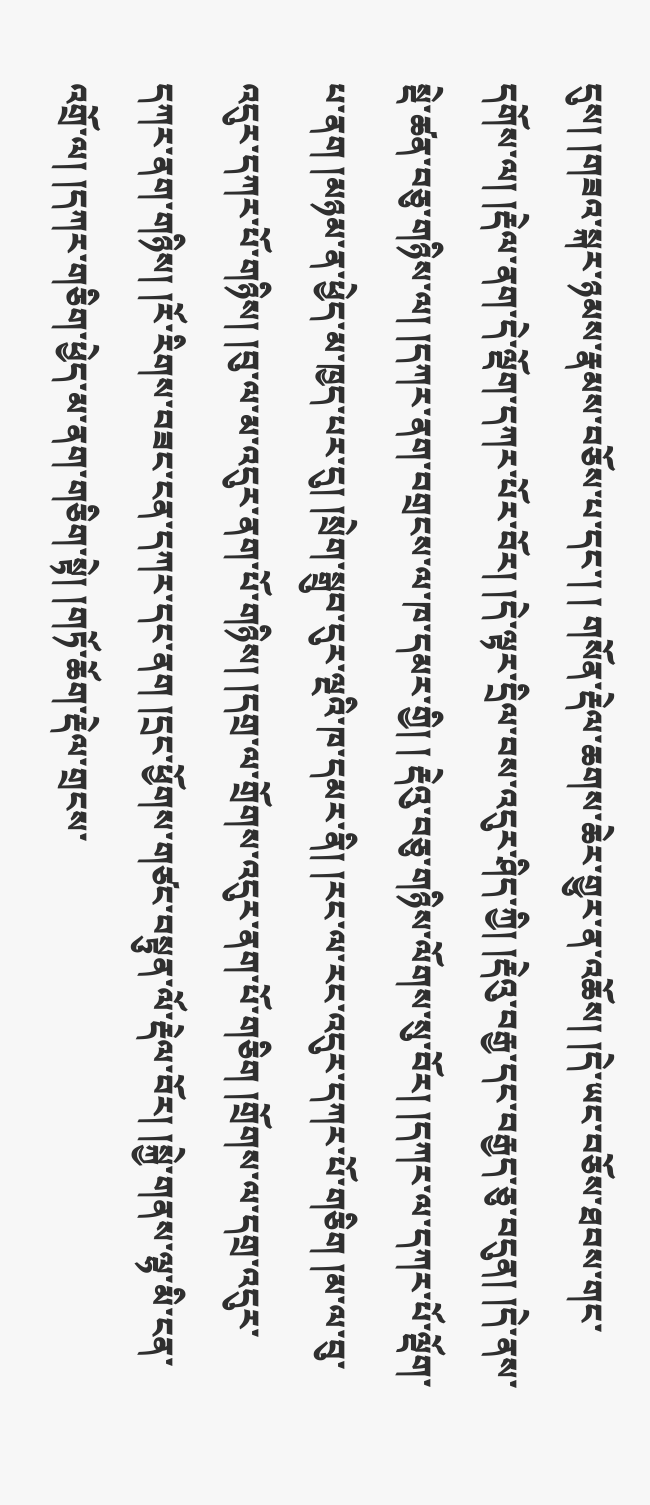དུས། །གཟའ་སྐར་ཉམས་རྣམས་བཅོས་པ་དང་། ། གསོན་རྡེལ་ཆགས་ཆེར་གྱུར་ན་འཆོས། །དེ་ཡང་བཅོས་ཐབས་གང་དགོས་ལ། །རྡེལ་ནག་དེ་ལྡོག་དཀར་པོར་བོར། །དེ་ལྟར་དྲིལ་བས་འདུར་ཤིད་ཀྱི། །རྡེའུ་བརྒྱ་དང་བརྒྱད་ཅུ་བདུན། །དེ་ནས་སྡེ་ཚན་བཅུ་གཉིས་ལ། །དཀར་ནག་བགྲངས་ལ་ཁ་དམར་གྱི། ། རྡེའུ་བཅུ་གཉིས་ལོགས་སུ་བོར། །དཀར་ལ་དཀར་པོ་ལྡོག་པ་ནག །མཉམ་ན་ཕྱེད་མ་ཁྱད་པར་དུ། །སྲེག་སྒྲུབ་དུར་ལྔའི་ཁ་དམར་ནི། །རང་ལ་རང་འདུར་དཀར་པོ་གཅིག །མ་ལ་བུ་འདུར་དཀར་པོ་གཉིས། །བུ་ལ་མ་འདུར་ནག་པོ་གཉིས། །དགྲ་ལ་གྲོགས་འདུར་ནག་པོ་གཅིག །གྲོགས་ལ་དགྲ་འདུར་དཀར་ནག་གཉིས། །རོ་རིགས་བཟང་ངན་དཀར་དང་ནག །དྲང་ཕྱོགས་གཙང་བསྟུན་ལོ་རྡེལ་བོར། །སྐྱེ་གནས་ལྷ་མི་ངན་འགྲོ་ལ། །དཀར་གཅིག་ཕྱེད་མ་ནག་གཅིག་སྟེ། །གཏོ་ཆོག་རྡེལ་གྲངས་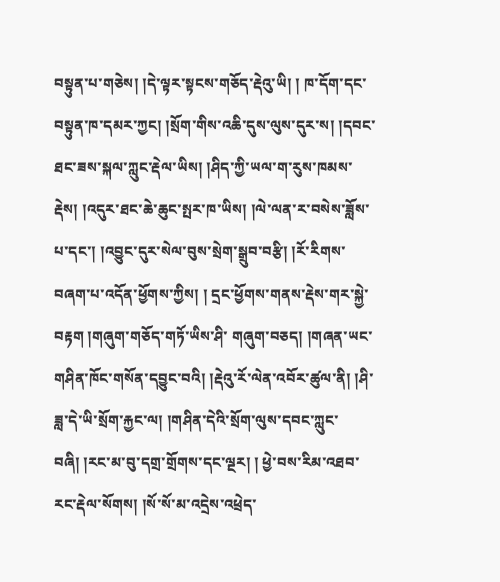བསྟུན་པ་གཅེས། །དེ་ལྟར་སྟངས་གཅོད་རྡེའུ་ཡི། ། ཁ་དོག་དང་བསྟུན་ཁ་དམར་ཀྱང། །སྲོག་གིས་འཆི་དུས་ལུས་དུར་ས། །དབང་ཐང་ཟས་སྐལ་ཀླུང་རྡེལ་ཡིས། །ཤིད་ཀྱི་ཡལ་ག་རུས་ཁམས་རྡེས། །འདུར་ཐང་ཆེ་ཆུང་སྤར་ཁ་ཡིས། །ལེ་ལན་ར་བསེས་ཟློས་པ་དང་། །འབྱུང་དུར་སེལ་བུས་སྲེག་སྒྲུབ་བརྩི། །རོ་རིགས་བཞག་པ་འདོན་ཕྱོགས་ཀྱིས། ། དྲང་ཕྱོགས་གནས་རྡེས་གར་སྐྱེ་བརྟག །གཞུག་གཅོད་གཏོ་ཡིས་ཤི་ གཞུག་བཅད། །གཞན་ཡང་གཤིན་ཁོང་གསོན་དབྱུང་བའི། །རྡེའུ་རོ་ལེན་འབོར་ཚུལ་ནི། །ཤི་ཟླ་དེ་ཡི་སྲོག་རྐྱང་ལ། །གཤིན་དེའི་སྲོག་ལུས་དབང་ཀླུང་བཞི། །རང་མ་བུ་དགྲ་གྲོགས་དང་ལྔར། ། ཕྱེ་བས་རིམ་འཐབ་རང་རྡེལ་སོགས། །སོ་སོ་མ་འདྲེས་འཕྲེད་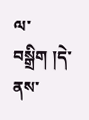ལ་བསྒྲིག །དེ་ནས་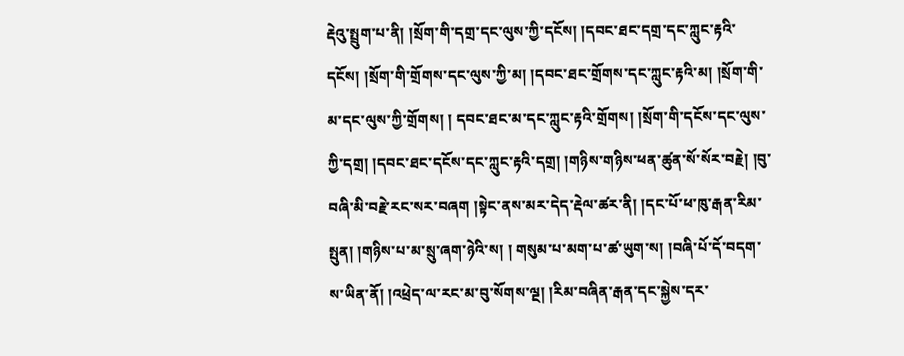རྡེའུ་སྤྲུག་པ་ནི། །སྲོག་གི་དགྲ་དང་ལུས་ཀྱི་དངོས། །དབང་ཐང་དགྲ་དང་ཀླུང་རྟའི་དངོས། །སྲོག་གི་གྲོགས་དང་ལུས་ཀྱི་མ། །དབང་ཐང་གྲོགས་དང་ཀླུང་རྟའི་མ། །སྲོག་གི་མ་དང་ལུས་ཀྱི་གྲོགས། ། དབང་ཐང་མ་དང་ཀླུང་རྟའི་གྲོགས། །སྲོག་གི་དངོས་དང་ལུས་ཀྱི་དགྲ། །དབང་ཐང་དངོས་དང་ཀླུང་རྟའི་དགྲ། །གཉིས་གཉིས་ཕན་ཚུན་སོ་སོར་བརྗེ། །བུ་བཞི་མི་བརྗེ་རང་སར་བཞག །སྟེང་ནས་མར་དེད་རྡེལ་ཚར་ནི། །དང་པོ་ཕ་ཁུ་རྒན་རིམ་སྤུན། །གཉིས་པ་མ་སྲུ་ཞག་ཉེའི་ས། ། གསུམ་པ་མག་པ་ཚ་ཡུག་ས། །བཞི་པོ་དོ་བདག་ས་ཡིན་ནོ། །འཕྲེད་ལ་རང་མ་བུ་སོགས་ལྔ། །རིམ་བཞིན་རྒན་དང་སྐྱེས་དར་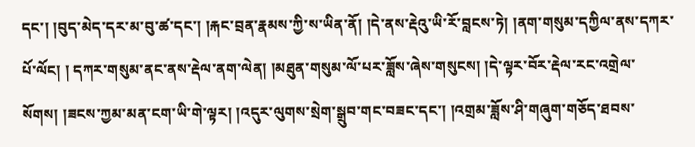དང་། །བུད་མེད་དར་མ་བུ་ཚ་དང་། །རྐང་བྲན་རྣམས་ཀྱི་ས་ཡིན་ནོ། །དེ་ནས་རྡེའུ་ཡི་རོ་བླངས་ཏེ། །ནག་གསུམ་དཀྱིལ་ནས་དཀར་པོ་ལོང། ། དཀར་གསུམ་ནང་ནས་རྡེལ་ནག་ལེན། །མཐུན་གསུམ་ལོ་པར་ཟློས་ཞེས་གསུངས། །དེ་ལྟར་བོར་རྡེལ་རང་འགྲེལ་སོགས། །ཟངས་ཀྱམ་མན་ངག་ཡི་གེ་ལྟར། །འདུར་ལུགས་སྲེག་སྒྲུབ་གང་བཟང་དང་། །འགྲམ་ཟློས་ཤི་གཞུག་གཅོད་ཐབས་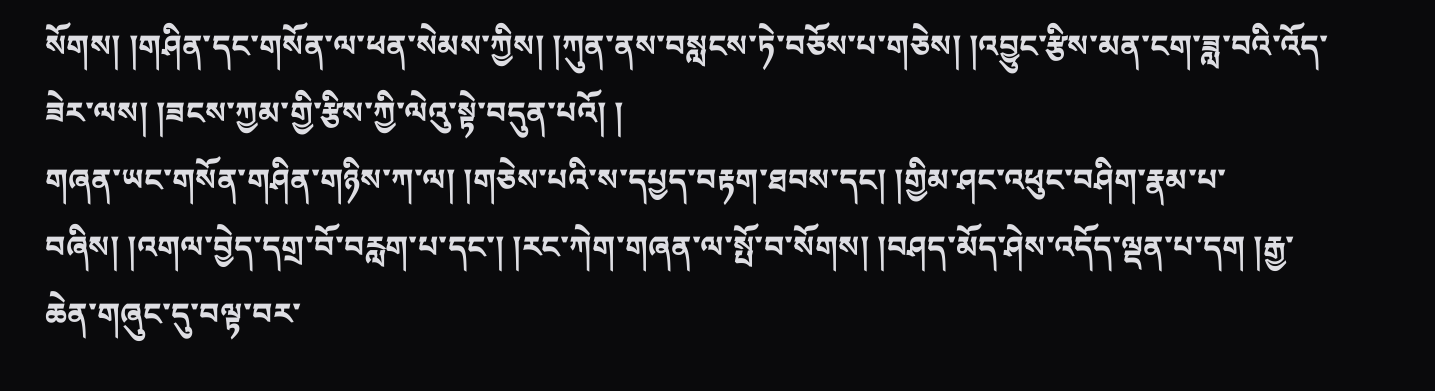སོགས། །གཤིན་དང་གསོན་ལ་ཕན་སེམས་ཀྱིས། །ཀུན་ནས་བསླངས་ཏེ་བཅོས་པ་གཅེས། །འབྱུང་རྩིས་མན་ངག་ཟླ་བའི་འོད་ཟེར་ལས། །ཟངས་ཀྱམ་གྱི་རྩིས་ཀྱི་ལེའུ་སྟེ་བདུན་པའོ། །
གཞན་ཡང་གསོན་གཤིན་གཉིས་ཀ་ལ། །གཅེས་པའི་ས་དཔྱད་བརྟག་ཐབས་དང། །གྱིམ་ཤང་འཕུང་བཤིག་རྣམ་པ་བཞིས། །འགལ་བྱེད་དགྲ་བོ་བརླག་པ་དང་། །རང་ཀེག་གཞན་ལ་སྤོ་བ་སོགས། །བཤད་མོད་ཤེས་འདོད་ལྡན་པ་དག །རྒྱ་ཆེན་གཞུང་དུ་བལྟ་བར་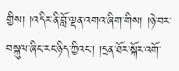གྱིས། །འདིར་ནི་བློ་ལྡན་འགའ་ཞིག་གིས། །ཉེ་བར་བསྐུལ་ཞིང་རང་ཉིད་ཀྱིའང་། །དྲན་ཐོར་སྐོར་འགོ་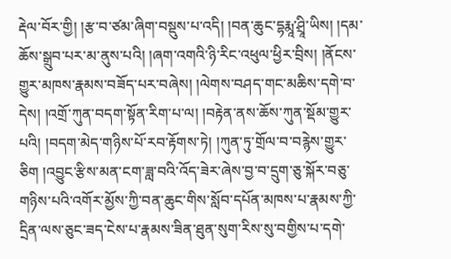རྡེལ་བོར་གྱི། །རྩ་བ་ཙམ་ཞིག་བསྡུས་པ་འདི། །བན་ཆུང་དྷརྨཱ་ཤྲཱི་ཡིས། །དམ་ཆོས་སྒྲུབ་པར་མ་ནུས་པའི། །ཞག་འགའི་ཉི་རིང་འཕུལ་ཕྱིར་བྲིས། །ནོངས་གྱུར་མཁས་རྣམས་བཟོད་པར་བཞེས། །ལེགས་བཤད་གང་མཆིས་དགེ་བ་དེས། །འགྲོ་ཀུན་བདག་སྟོན་རིག་པ་ལ། །བརྟེན་ནས་ཆོས་ཀུན་སྡོམ་གྱུར་པའི། །བདག་མེད་གཉིས་པོ་རབ་རྟོགས་ཏེ། །ཀུན་ཏུ་གྲོལ་བ་བརྙེས་གྱུར་ཅིག །འབྱུང་རྩིས་མན་ངག་ཟླ་བའི་འོད་ཟེར་ཞེས་བྱ་བ་དྲུག་ཅུ་སྐོར་བཅུ་གཉིས་པའི་འགོར་མྱོས་ཀྱི་བན་ཆུང་གིས་སློབ་དཔོན་མཁས་པ་རྣམས་ཀྱི་དྲིན་ལས་ཅུང་ཟད་ངེས་པ་རྣམས་ཟིན་ཐུན་སུག་རིས་སུ་བགྱིས་པ་དགེ་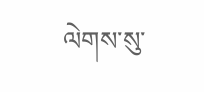ལེགས་སུ་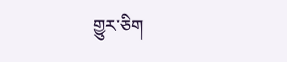གྱུར་ཅིག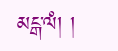མངྒ་ལཾ། །